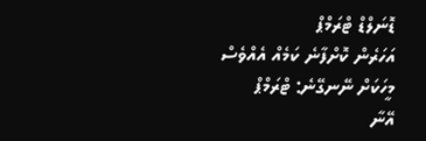ޑޮނަލްޑް ޓްރަމްޕް
އަހަރެން ކޮށްފާނެ ކަމެއް އެއްވެސް މީހަކަށް ނޭނގޭނެ: ޓްރަމްޕް
އޭނާ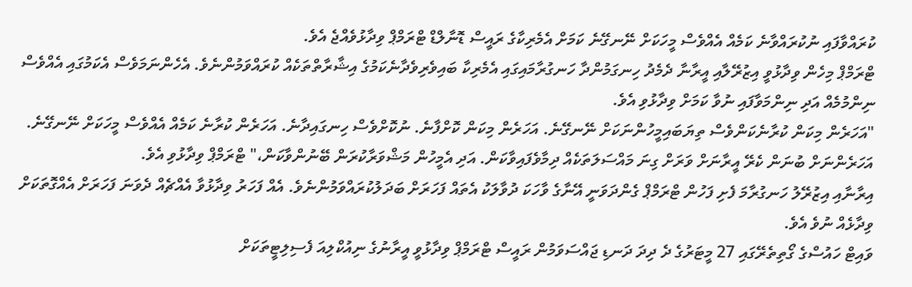ކުރައްވާފައި ނުކުރައްވާނެ ކަމެއް އެއްވެސް މީހަކަށް ނޭނގޭނެ ކަމަށް އެމެރިކާގެ ރައީސް ޑޮނާލްޑް ޓްރަމްޕް ވިދާޅުވެއްޖެ އެވެ.
ޓްރަމްޕް މިހެން ވިދާޅުވީ އިޒުރޭލާއި އީރާނާ ދެމެދު ހިނގަމުންދާ ހަނގުރާމައިގައި އެމެރިކާ ބައިވެރިވެދާނެކަމުގެ އިޝާރާތްތަކެއް ކުރައްވަމުންނެވެ. އެހެންނަމަވެސް އެކަމުގައި އެއްވެސް ނިންމުމެއް އަދި ނިންމަވާފައި ނުވާ ކަމަށް ވިދާޅުވި އެވެ.
"އަހަރެން މިކަން ކުރާނެކަންވެސް ތިޔަބައިމީހުންނަކަށް ނޭނގޭނެ. އަހަރެން މިކަން ކޮށްފާނެ. ނުކޮށްވެސް ހިނގައިދާނެ. އަހަރެން ކުރާނެ ކަމެއް އެއްވެސް މީހަކަށް ނޭނގޭނެ. އަހަރެންނަށް ބުނަން ކެރޭ އީރާނަށް ވަރަށް ގިނަ މައްސަލަތަކެއް ދިމާވެފައިވާކަން. އަދި އެމީހުން މަޝްވަރާކުރަން ބޭނުންވާކަން،" ޓްރަމްޕް ވިދާޅުވި އެވެ.
އިރާނާއި އިޒުރޭލު ހަނގުރާމަ ފެށި ފަހުން ޓްރަމްޕް ގެންދަވަނީ އޭނާގެ ވާހަކަ ދުވާލަކު އެތައް ފަހަރަށް ބަދަލުކުރައްވަމުންނެވެ. އެއް ފަހަރު ވިދާޅުވާ އެއްޗެއް ދެވަނަ ފަހަރަށް އެއްގޮތަކަށް ވިދާޅެއް ނުވެ އެވެ.
ވައިޓް ހައުސްގެ ގޯތިތެރޭގައި 27 މީޓަރުގެ ދެ ދިދަ ދަނޑި ޖައްސަވަމުން ރައީސް ޓްރަމްޕް ވިދާޅުވީ އީރާނުގެ ނިއުކްލިއަ ފެސިލިޓީތަކަށް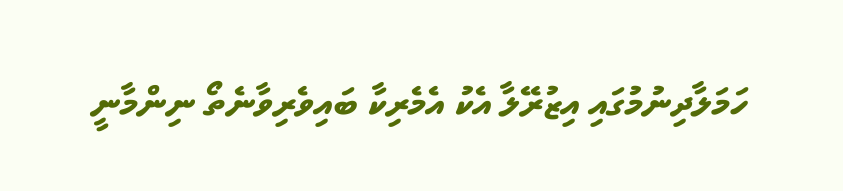ހަމަލާދިނުމުގައި އިޒުރޭލާ އެކު އެމެރިކާ ބައިވެރިވާނެތޯ ނިންމާނީ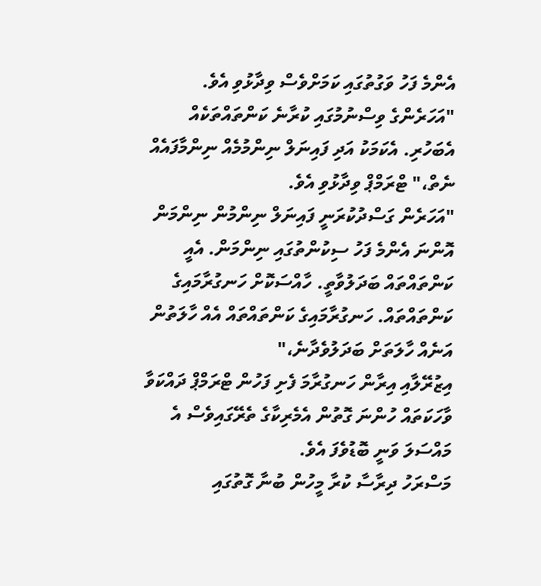އެންމެ ފަހު ވަގުތުގައި ކަމަށްވެސް ވިދާޅުވި އެވެ.
"އަހަރެންގެ ވިސްނުމުގައި ކުރާނެ ކަންތައްތަކެއް އެބަހުރި. އެކަމަކު އަދި ފައިނަލް ނިންމުމެއް ނިންމާފައެއް ނެތް،" ޓްރަމްޕް ވިދާޅުވި އެވެ.
"އަހަރެން ގަސްދުކުރަނީ ފައިނަލް ނިންމުން ނިންމަން އޮންނަ އެންމެ ފަހު ސިކުންތުގައި ނިންމަން. އެއީ ކަންތައްތައް ބަދަލުވާތީ. ހާއްސަކޮށް ހަނގުރާމައިގެ ކަންތައްތައް. ހަނގުރާމައިގެ ކަންތައްތައް އެއް ހާލަތުން އަނެއް ހާލަތަށް ބަދަލުވެދާނެ،"
އިޒުރޭލާއި އިރާން ހަނގުރާމަ ފެށި ފަހުން ޓްރަމްޕް ދައްކަވާ ވާހަކަތައް ހުންނަ ގޮތުން އެމެރިކާގެ ތެރޭގައިވެސް އެ މައްސަލަ ވަނީ ބޮޑުވެފަ އެވެ.
މަސްރަހު ދިރާސާ ކުރާ މީހުން ބުނާ ގޮތުގައި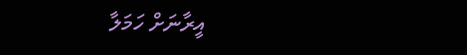އީރާނަށް ހަމަލާ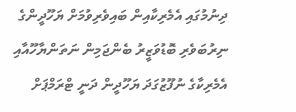ދިނުމުގައި އެމެރިކާއިން ބައިވެރިވުމަށް ޔަހޫދީންގެ ނިރުބަވެރި ބޮޑުވަޒީރު ބެންޖަމިން ނަތަންޔާހޫއާއި އެމެރިކާގެ ނުފޫޒުގަދަ ޔަހޫދީން ދަނީ ޓްރަމްޕަށް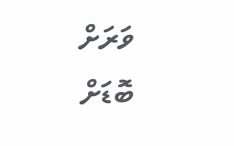ވަރަށް ބޮޑަށް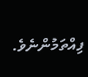ފިއްތަމުންނެވެ.